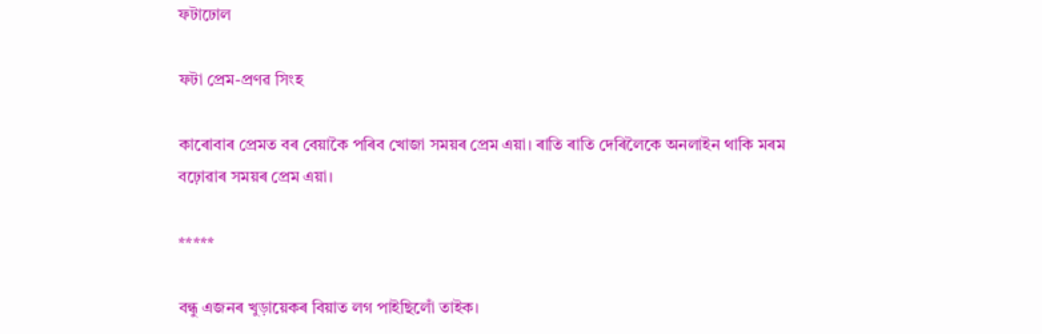ফটাঢোল

ফটা প্ৰেম-প্ৰণৱ সিংহ

কাৰোবাৰ প্ৰেমত বৰ বেয়াকৈ পৰিব খোজা সময়ৰ প্ৰেম এয়া। ৰাতি ৰাতি দেৰিলৈকে অনলাইন থাকি মৰম বঢ়োৱাৰ সময়ৰ প্ৰেম এয়া।

*****

বন্ধু এজনৰ খুড়ায়েকৰ বিয়াত লগ পাইছিলোঁ তাইক।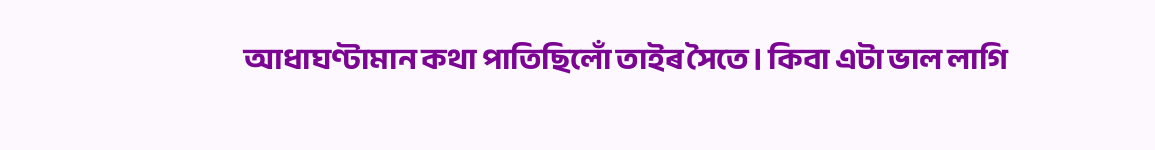আধাঘণ্টামান কথা পাতিছিলোঁ তাইৰ সৈতে। কিবা এটা ভাল লাগি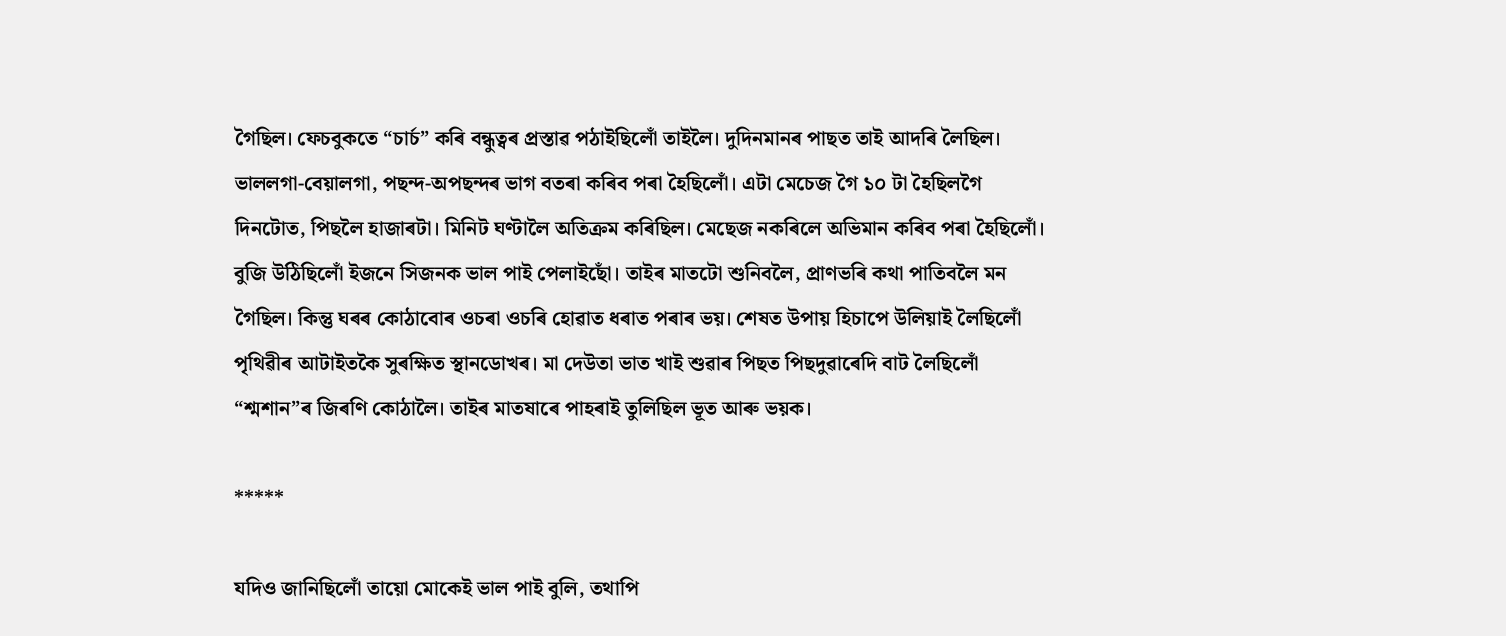গৈছিল। ফেচবুকতে “চাৰ্চ” কৰি বন্ধুত্বৰ প্ৰস্তাৱ পঠাইছিলোঁ তাইলৈ। দুদিনমানৰ পাছত তাই আদৰি লৈছিল। ভাললগা-বেয়ালগা, পছন্দ-অপছন্দৰ ভাগ বতৰা কৰিব পৰা হৈছিলোঁ। এটা মেচেজ গৈ ১০ টা হৈছিলগৈ দিনটোত, পিছলৈ হাজাৰটা। মিনিট ঘণ্টালৈ অতিক্ৰম কৰিছিল। মেছেজ নকৰিলে অভিমান কৰিব পৰা হৈছিলোঁ। বুজি উঠিছিলোঁ ইজনে সিজনক ভাল পাই পেলাইছোঁ। তাইৰ মাতটো শুনিবলৈ, প্ৰাণভৰি কথা পাতিবলৈ মন গৈছিল। কিন্তু ঘৰৰ কোঠাবোৰ ওচৰা ওচৰি হোৱাত ধৰাত পৰাৰ ভয়। শেষত উপায় হিচাপে উলিয়াই লৈছিলোঁ পৃথিৱীৰ আটাইতকৈ সুৰক্ষিত স্থানডোখৰ। মা দেউতা ভাত খাই শুৱাৰ পিছত পিছদুৱাৰেদি বাট লৈছিলোঁ “শ্মশান”ৰ জিৰণি কোঠালৈ। তাইৰ মাতষাৰে পাহৰাই তুলিছিল ভূত আৰু ভয়ক।

*****

যদিও জানিছিলোঁ তায়ো মোকেই ভাল পাই বুলি, তথাপি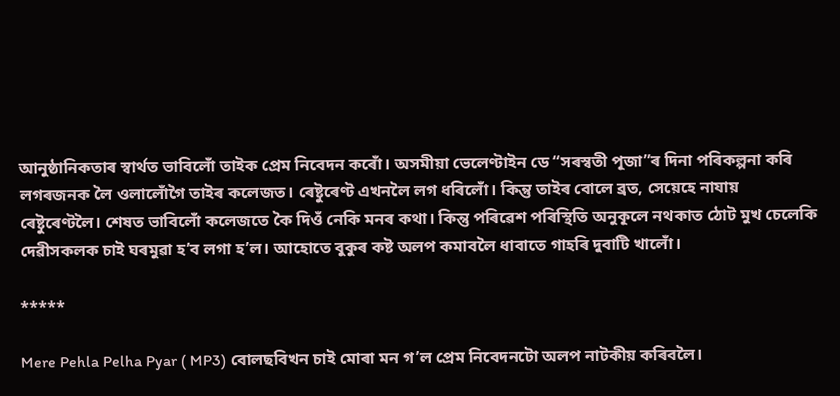আনুষ্ঠানিকতাৰ স্বাৰ্থত ভাবিলোঁ তাইক প্ৰেম নিবেদন কৰোঁ। অসমীয়া ভেলেণ্টাইন ডে “সৰস্বতী পূজা”ৰ দিনা পৰিকল্পনা কৰি লগৰজনক লৈ ওলালোঁগৈ তাইৰ কলেজত। ৰেষ্টুৰেণ্ট এখনলৈ লগ ধৰিলোঁ। কিন্তু তাইৰ বোলে ব্ৰত, সেয়েহে নাযায় ৰেষ্টুৰেণ্টলৈ। শেষত ভাবিলোঁ কলেজতে কৈ দিওঁ নেকি মনৰ কথা। কিন্তু পৰিৱেশ পৰিস্থিতি অনুকূলে নথকাত ঠোট মুখ চেলেকি দেৱীসকলক চাই ঘৰমুৱা হ’ব লগা হ’ল। আহোতে বুকুৰ কষ্ট অলপ কমাবলৈ ধাবাতে গাহৰি দুবাটি খালোঁ।

*****

Mere Pehla Pelha Pyar ( MP3) বোলছবিখন চাই মোৰা মন গ’ল প্ৰেম নিবেদনটো অলপ নাটকীয় কৰিবলৈ।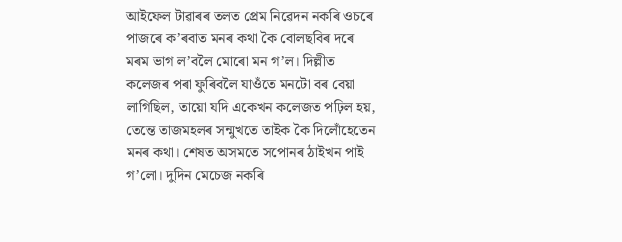আইফেল টাৱাৰৰ তলত প্ৰেম নিৱেদন নকৰি ওচৰে পাজৰে ক’ৰবাত মনৰ কথা কৈ বোলছবিৰ দৰে মৰম ভাগ ল’বলৈ মোৰো মন গ’ল। দিল্লীত কলেজৰ পৰা ফুৰিবলৈ যাওঁতে মনটো বৰ বেয়া লাগিছিল, তায়ো যদি একেখন কলেজত পঢ়িল হয়, তেন্তে তাজমহলৰ সন্মুখতে তাইক কৈ দিলোঁহেতেন মনৰ কথা। শেষত অসমতে সপোনৰ ঠাইখন পাই গ’লো। দুদিন মেচেজ নকৰি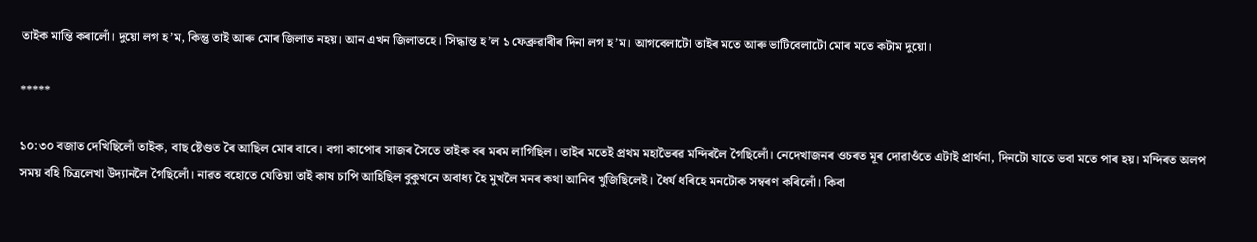তাইক মান্তি কৰালোঁ। দুয়ো লগ হ’ম, কিন্তু তাই আৰু মোৰ জিলাত নহয়। আন এখন জিলাতহে। সিদ্ধান্ত হ’ল ১ ফেব্ৰুৱাৰীৰ দিনা লগ হ’ম। আগবেলাটো তাইৰ মতে আৰু ভাটিবেলাটো মোৰ মতে কটাম দুয়ো।

*****

১০:৩০ বজাত দেখিছিলোঁ তাইক, বাছ ষ্টেণ্ডত ৰৈ আছিল মোৰ বাবে। বগা কাপোৰ সাজৰ সৈতে তাইক বৰ মৰম লাগিছিল। তাইৰ মতেই প্ৰথম মহাভৈৰৱ মন্দিৰলৈ গৈছিলোঁ। নেদেখাজনৰ ওচৰত মূৰ দোৱাওঁতে এটাই প্ৰাৰ্থনা, দিনটো যাতে ভবা মতে পাৰ হয়। মন্দিৰত অলপ সময় বহি চিত্ৰলেখা উদ্যানলৈ গৈছিলোঁ। নাৱত বহোতে যেতিয়া তাই কাষ চাপি আহিছিল বুকুখনে অবাধ্য হৈ মুখলৈ মনৰ কথা আনিব খুজিছিলেই। ধৈৰ্য ধৰিহে মনটোক সম্বৰণ কৰিলোঁ। কিবা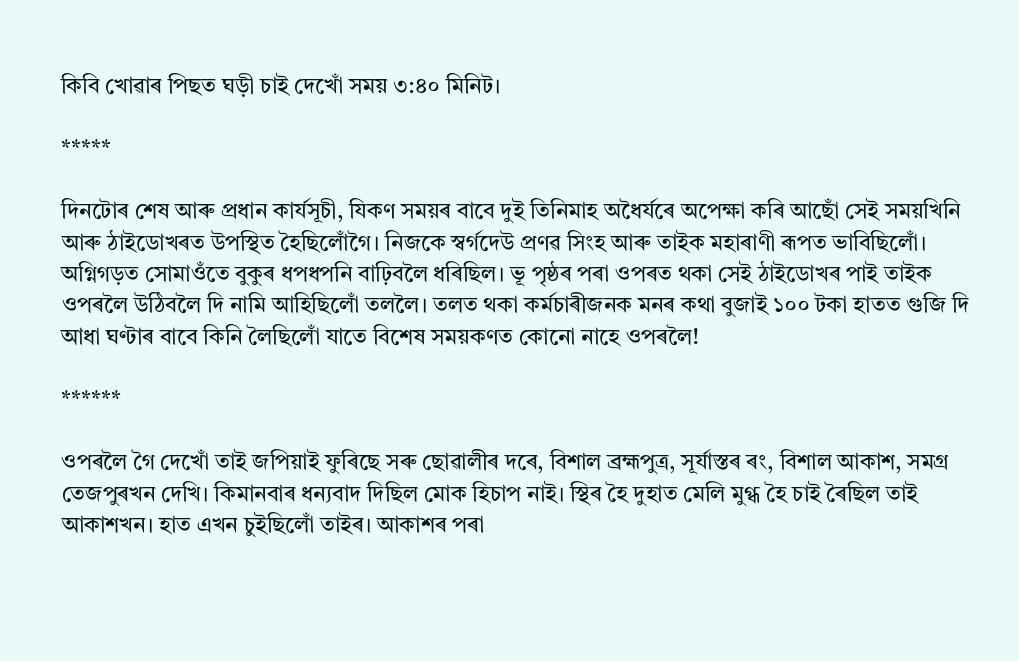কিবি খোৱাৰ পিছত ঘড়ী চাই দেখোঁ সময় ৩:৪০ মিনিট।

*****

দিনটোৰ শেষ আৰু প্ৰধান কাৰ্যসূচী, যিকণ সময়ৰ বাবে দুই তিনিমাহ অধৈৰ্যৰে অপেক্ষা কৰি আছোঁ সেই সময়খিনি আৰু ঠাইডোখৰত উপস্থিত হৈছিলোঁগৈ। নিজকে স্বৰ্গদেউ প্ৰণৱ সিংহ আৰু তাইক মহাৰাণী ৰূপত ভাবিছিলোঁ। অগ্নিগড়ত সোমাওঁতে বুকুৰ ধপধপনি বাঢ়িবলৈ ধৰিছিল। ভূ পৃষ্ঠৰ পৰা ওপৰত থকা সেই ঠাইডোখৰ পাই তাইক ওপৰলৈ উঠিবলৈ দি নামি আহিছিলোঁ তললৈ। তলত থকা কৰ্মচাৰীজনক মনৰ কথা বুজাই ১০০ টকা হাতত গুজি দি আধা ঘণ্টাৰ বাবে কিনি লৈছিলোঁ যাতে বিশেষ সময়কণত কোনো নাহে ওপৰলৈ!

******

ওপৰলৈ গৈ দেখোঁ তাই জপিয়াই ফুৰিছে সৰু ছোৱালীৰ দৰে, বিশাল ব্ৰহ্মপুত্ৰ, সূৰ্যাস্তৰ ৰং, বিশাল আকাশ, সমগ্ৰ তেজপুৰখন দেখি। কিমানবাৰ ধন্যবাদ দিছিল মোক হিচাপ নাই। স্থিৰ হৈ দুহাত মেলি মুগ্ধ হৈ চাই ৰৈছিল তাই আকাশখন। হাত এখন চুইছিলোঁ তাইৰ। আকাশৰ পৰা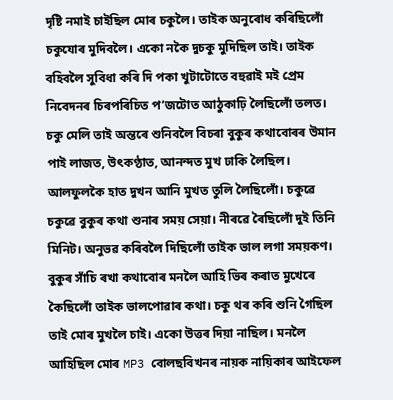দৃষ্টি নমাই চাইছিল মোৰ চকুলৈ। তাইক অনুৰোধ কৰিছিলোঁ চকুযোৰ মুদিবলৈ। একো নকৈ দুচকু মুদিছিল তাই। তাইক বহিবলৈ সুবিধা কৰি দি পকা খুটাটোতে বহুৱাই মই প্ৰেম নিবেদনৰ চিৰপৰিচিত প’জটোত আঠুকাঢ়ি লৈছিলোঁ তলত। চকু মেলি তাই অন্তৰে শুনিবলৈ বিচৰা বুকুৰ কথাবোৰৰ উমান পাই লাজত, উৎকণ্ঠাত, আনন্দত মুখ ঢাকি লৈছিল। আলফুলকৈ হাত দুখন আনি মুখত তুলি লৈছিলোঁ। চকুৱে চকুৱে বুকুৰ কথা শুনাৰ সময় সেয়া। নীৰৱে ৰৈছিলোঁ দুই তিনি মিনিট। অনুভৱ কৰিবলৈ দিছিলোঁ তাইক ভাল লগা সময়কণ। বুকুৰ সাঁচি ৰখা কথাবোৰ মনলৈ আহি ভিৰ কৰাত মুখেৰে কৈছিলোঁ তাইক ভালপোৱাৰ কথা। চকু থৰ কৰি শুনি গৈছিল তাই মোৰ মুখলৈ চাই। একো উত্তৰ দিয়া নাছিল। মনলৈ আহিছিল মোৰ MP3 বোলছবিখনৰ নায়ক নায়িকাৰ আইফেল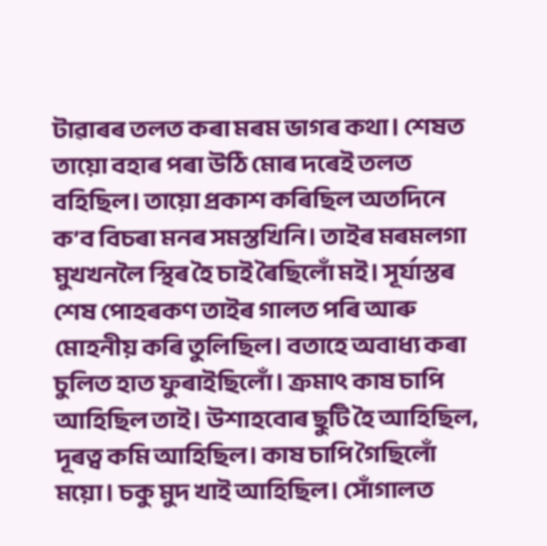টাৱাৰৰ তলত কৰা মৰম ভাগৰ কথা। শেষত তায়ো বহাৰ পৰা উঠি মোৰ দৰেই তলত বহিছিল। তায়ো প্ৰকাশ কৰিছিল অতদিনে ক’ব বিচৰা মনৰ সমস্তখিনি। তাইৰ মৰমলগা মুখখনলৈ স্থিৰ হৈ চাই ৰৈছিলোঁ মই। সূৰ্যাস্তৰ শেষ পোহৰকণ তাইৰ গালত পৰি আৰু মোহনীয় কৰি তুলিছিল। বতাহে অবাধ্য কৰা চুলিত হাত ফুৰাইছিলোঁ। ক্ৰমাৎ কাষ চাপি আহিছিল তাই। উশাহবোৰ ছুটি হৈ আহিছিল, দূৰত্ব কমি আহিছিল। কাষ চাপি গৈছিলোঁ ময়ো। চকু মুদ খাই আহিছিল। সোঁগালত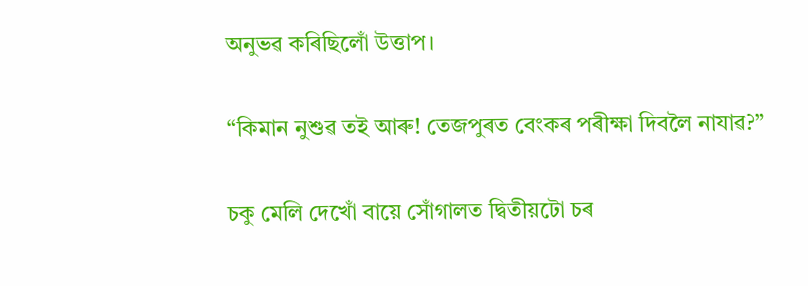অনুভৱ কৰিছিলোঁ উত্তাপ।

“কিমান নুশুৱ তই আৰু! তেজপুৰত বেংকৰ পৰীক্ষা দিবলৈ নাযাৱ?”

চকু মেলি দেখোঁ বায়ে সোঁগালত দ্বিতীয়টো চৰ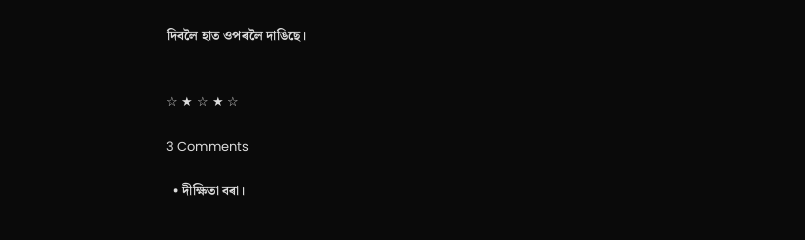দিবলৈ হাত ওপৰলৈ দাঙিছে।


☆ ★ ☆ ★ ☆

3 Comments

  • দীক্ষিতা বৰা।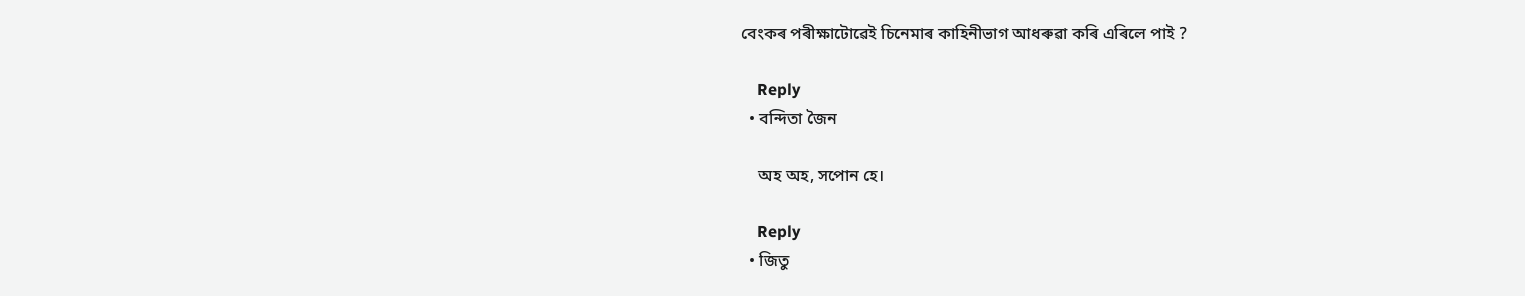বেংকৰ পৰীক্ষাটোৱেই চিনেমাৰ কাহিনীভাগ আধৰুৱা কৰি এৰিলে পাই ?

    Reply
  • বন্দিতা জৈন

    অহ অহ, সপোন হে।

    Reply
  • জিতু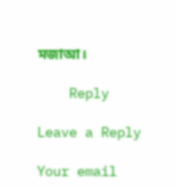মজাআ।

    Reply

Leave a Reply

Your email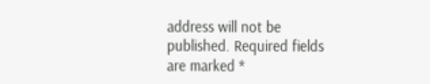address will not be published. Required fields are marked *